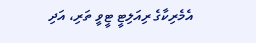އެމެރިކާގެ ރިއަލިޓީ ޓީވީ ތަރި، އަދި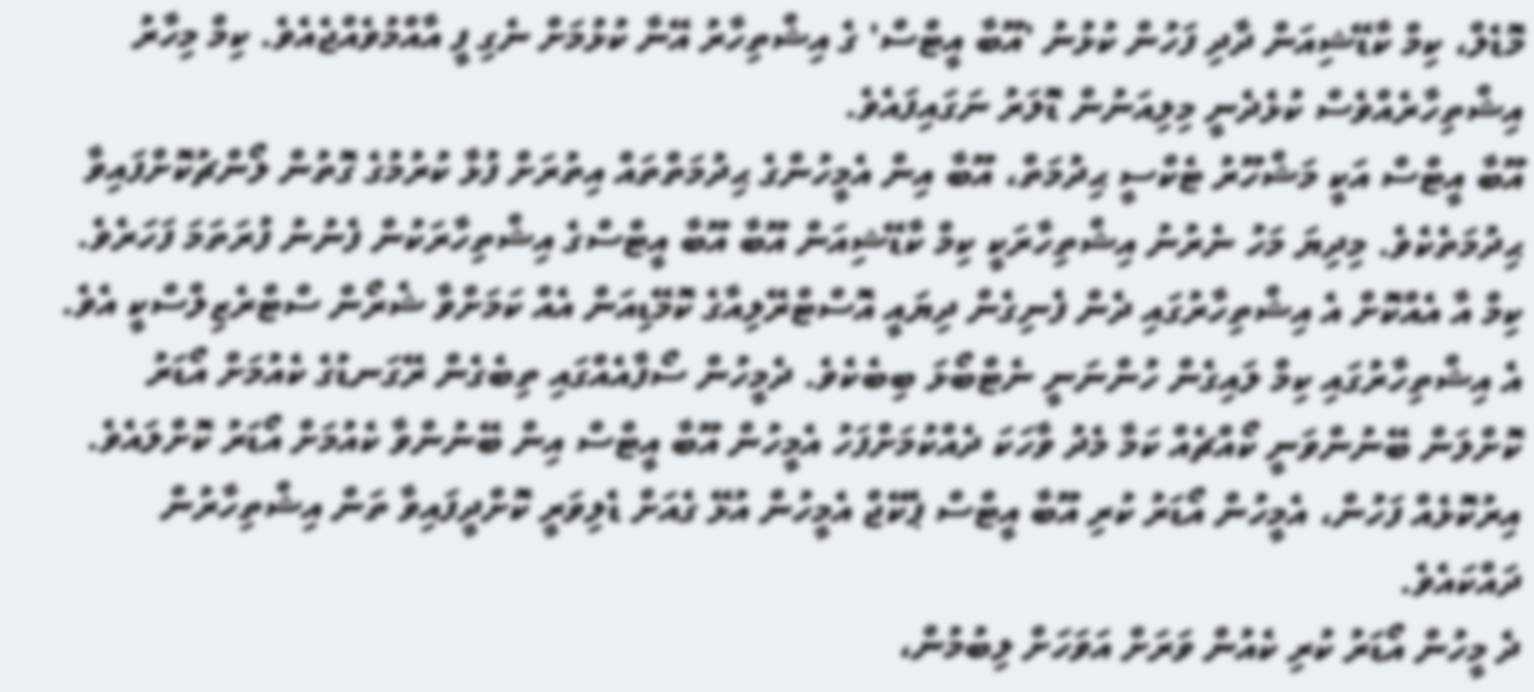މޮޑެލް، ކިމް ކާޑޭޝިއަން ދާދި ފަހުން ކުޅުނު 'އޫބާ އީޓްސް' ގެ އިޝްތިހާރު އޭނާ ކުޅުމަށް ނެގި ފީ އާއްމުވެއްޖެއެވެ. ކިމް މިހާރު އިޝްތިހާރެއްވެސް ކުޅެދެނީ މިލިއަނުން ޑޮލަރު ނަގައިފައެވެ.
އޫބާ އީޓްސް އަކީ މަޝްހޫރު ޓެކްސީ ޙިދުމަތް، އޫބާ އިން އެމީހުންގެ ޙިދުމަތްތައް އިތުރަށް ފުޅާ ކުރުމުގެ ގޮތުން ލޯންޗުކޮށްފައިވާ ޙިދުމަތެކެވެ. މިދިޔަ މަހު ނެރުނު އިޝްތިހާރަކީ ކިމް ކާޑޭޝިއަން އޫބާ އޫބާ އީޓްސްގެ އިޝްތިހާރަކުން ފެނުނު ފުރަތަމަ ފަހަރެވެ. ކިމް އާ އެއްކޮށް އެ އިޝްތިހާރުގައި ދެން ފެނިގެން ދިޔައީ އޮސްޓްރޭލިއާގެ ކޮމޭޑިއަން އެއް ކަމަށްވާ ޝެރޯން ސްޓްރެޒިލްސްކީ އެވެ.
އެ އިޝްތިހާރުގައި ކިމް ލައިގެން ހުންނަނީ ނެޓްބޯޅަ ބިބެކެވެ. ދެމީހުން ސޯފާއެއްގައި ތިބެގެން ރޭގަނޑުގެ ކެއުމަށް އޯޑަރު ކޮށްލަން ބޭނުންވަނީ ކޯއްޗެއް ކަމާ މެދު ވާހަކަ ދެއްކުމަށްފަހު އެމީހުން އޫބާ އީޓްސް އިން ބޭނުންވާ ކެއުމަށް އޯޑަރު ކޮށްލައެވެ. އިރުކޮޅެއް ފަހުން، އެމީހުން އޯޑަރު ކުރި އޫބާ އީޓްސް ޕެކޭޖް އެމީހުން އުޅޭ ގެއަށް ޑެލިވަރީ ކޮށްދީފައިވާ ތަން އިޝްތިހާރުން ދައްކައެވެ.
ދެ މީހުން އޯޑަރު ކުރި ކެއުން ވަރަށް އަވަހަށް ލިބުމުން،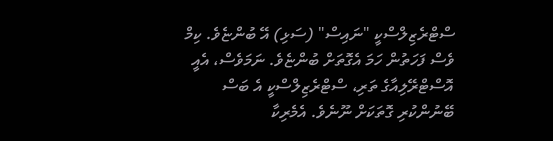ސްޓްރެޒިލްސްކީ "ނައިސް" (ސަޅި) އޭ ބުންޏެވެ. ކިމް ވެސް ފަހަތުން ހަމަ އެގޮތަށް ބުންޏެވެ. ނަމަވެސް، އެއީ އޮސްޓްރޭލިއާގެ ތަރި، ސްޓްރެޒިލްސްކީ އެ ބަސް ބޭނުންކުރި ގޮތަކަށް ނޫނެވެ. އެމެރިކާ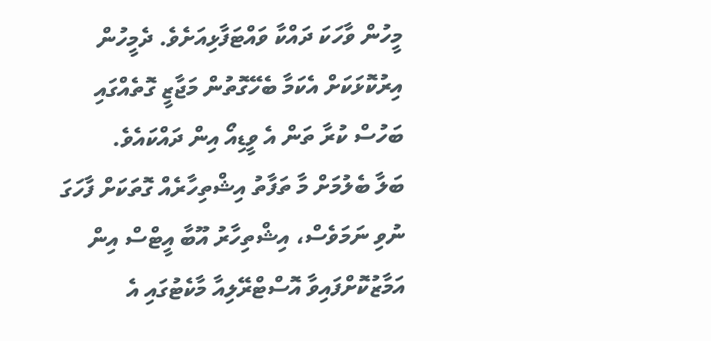މީހުން ވާހަކަ ދައްކާ ވައްޓަފާޅިއަށެވެ. ދެމީހުން އިރުކޮޅަކަށް އެކަމާ ބެހޭގޮތުން މަޖާޒީ ގޮތެއްގައި ބަހުސް ކުރާ ތަން އެ ވީޑިއޯ އިން ދައްކައެވެ.
ބަލާ ބެލުމަށް މާ ތަފާތު އިޝްތިހާރެއް ގޮތަކަށް ފާހަގަ ނުވި ނަމަވެސް، އިޝްތިހާރު އޫބާ އީޓްސް އިން އަމާޒުކޮށްފައިވާ އޮސްޓްރޭލިއާ މާކެޓުގައި އެ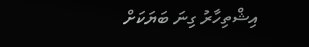އިޝްތިހާރު ގިނަ ބަޔަކަށް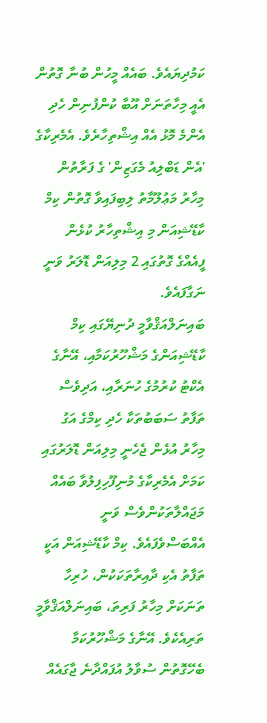ކަމުދިޔައެވެ. ބައެއް މީހުން ބުނާ ގޮތުން އެއީ މިހާތަނަށް އޫބާ ކުންފުނިން ހެދި އެންމެ މޮޅު އެއް އިޝްތިހާރެވެ. އެމެރިކާގެ 'އެން ޑަބްލިއު މެގަޒިން' ގެ ފަރާތުން މިހާރު މަޢުލޫމާތު ލިބިފައިވާ ގޮތުން ކިމް ކާޑޭޝިއަން މި އިޝްތިހާރު ކުޅެން ފީއެއްގެ ގޮތުގައި 2 މިލިއަން ޑޮލަރު ވަނީ ނަގާފައެވެ.
ބައިނަލްއަޤްވާމީ ދުނިޔޭގައި ކިމް ކާޑޭޝިއަންގެ މަޝްހޫރުކަމާއި، އޭނާގެ އެކްޓު ކުރުމުގެ ހުނަރާއި، އަދިވެސް ތަފާތު ސަބަބުތަކާ ހެދި ކިމްގެ އަގު މިހާރު އުޅެން ޖެހެނީ މިލިއަން ޑޮލަރުގައި ކަމަށް އެމެރިކާގެ މުނިފޫހިފިލުވާ ބައެއް މަޖައްލާތަކުންވެސް ވަނީ އެއްބަސްވެފައެވެ. ކިމް ކާޑޭޝިއަން އަކީ ތަފާތު އެކި ދާއިރާތަކަކުން، ހުރިހާ ތަނަކަށް މިހާރު ފަރިތަ، ބައިނަލްއަޤްވާމީ ތަރިއެކެވެ. އޭނާގެ މަޝްހޫރުކަމާ ބެހޭގޮތުން ސުވާލު އުފައްދާނެ ޖާގައެއް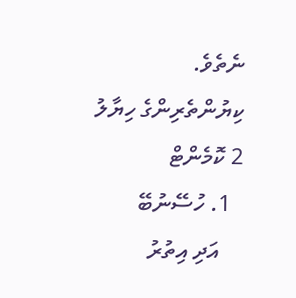ނެތެވެ.
ކިޔުންތެރިންގެ ހިޔާލު
2 ކޮމެންޓް
  1. ހުސޭނުބޭ
    އަދި އިތުރު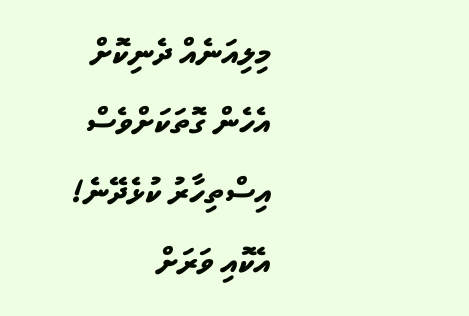މިލިއަނެއް ދެނިކޮށް އެހެން ގޮތަކަށްވެސް އިސްތިހާރު ކުޅެދޭނެ! އެކޮއި ވަރަށް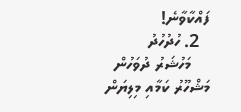ފައްކާވާނެ!
  2. ހުދުހުދު
    މަހުޝަރު ދުވަހުން މަޝްހޫރު ކަމާއި މިލިޔަން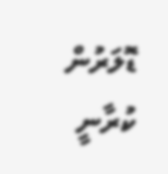ޑޮލަރުން ކުރާނީ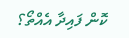ކޮން ފައިދާ އެއްތޯ؟